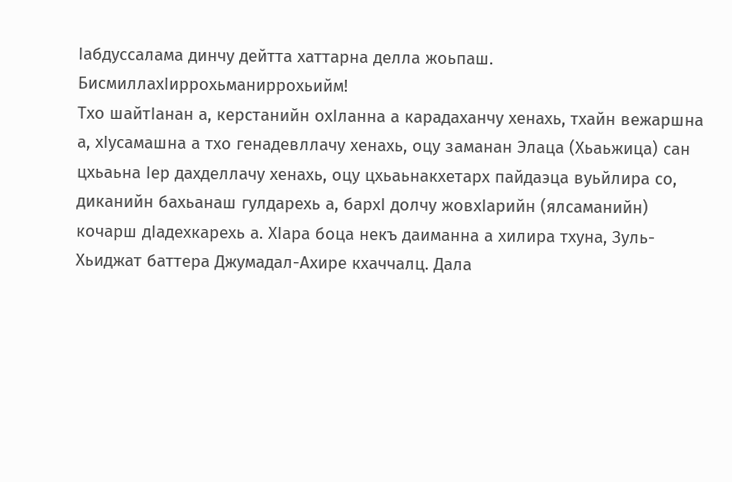Iабдуссалама динчу дейтта хаттарна делла жоьпаш.
БисмиллахIиррохьманиррохьийм!
Тхо шайтIанан а, керстанийн охIланна а карадаханчу хенахь, тхайн вежаршна а, хIусамашна а тхо генадевллачу хенахь, оцу заманан Элаца (Хьаьжица) сан цхьаьна Iер дахделлачу хенахь, оцу цхьаьнакхетарх пайдаэца вуьйлира со, диканийн бахьанаш гулдарехь а, бархI долчу жовхIарийн (ялсаманийн) кочарш дIадехкарехь а. ХIара боца некъ даиманна а хилира тхуна, Зуль-Хьиджат баттера Джумадал-Ахире кхаччалц. Дала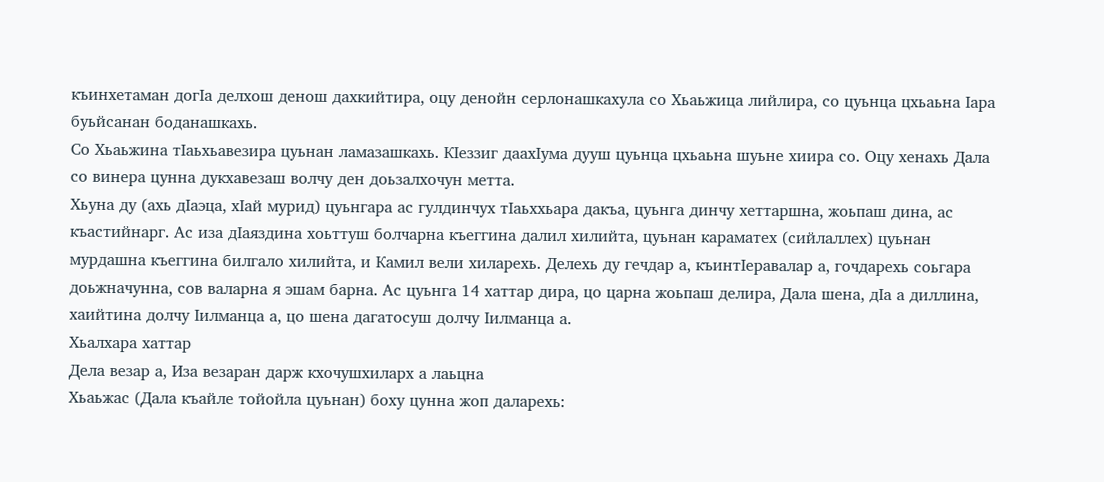къинхетаман догIа делхош денош дахкийтира, оцу денойн серлонашкахула со Хьаьжица лийлира, со цуьнца цхьаьна Iара буьйсанан боданашкахь.
Со Хьаьжина тIаьхьавезира цуьнан ламазашкахь. КIеззиг даахIума дууш цуьнца цхьаьна шуьне хиира со. Оцу хенахь Дала со винера цунна дукхавезаш волчу ден доьзалхочун метта.
Хьуна ду (ахь дIаэца, хIай мурид) цуьнгара ас гулдинчух тIаьххьара дакъа, цуьнга динчу хеттаршна, жоьпаш дина, ас къастийнарг. Ас иза дIаяздина хоьттуш болчарна къеггина далил хилийта, цуьнан караматех (сийлаллех) цуьнан мурдашна къеггина билгало хилийта, и Камил вели хиларехь. Делехь ду гечдар а, къинтIеравалар а, гочдарехь соьгара доьжначунна, сов валарна я эшам барна. Ас цуьнга 14 хаттар дира, цо царна жоьпаш делира, Дала шена, дIа а диллина, хаийтина долчу Iилманца а, цо шена дагатосуш долчу Iилманца а.
Хьалхара хаттар
Дела везар а, Иза везаран дарж кхочушхиларх а лаьцна
Хьаьжас (Дала къайле тойойла цуьнан) боху цунна жоп даларехь: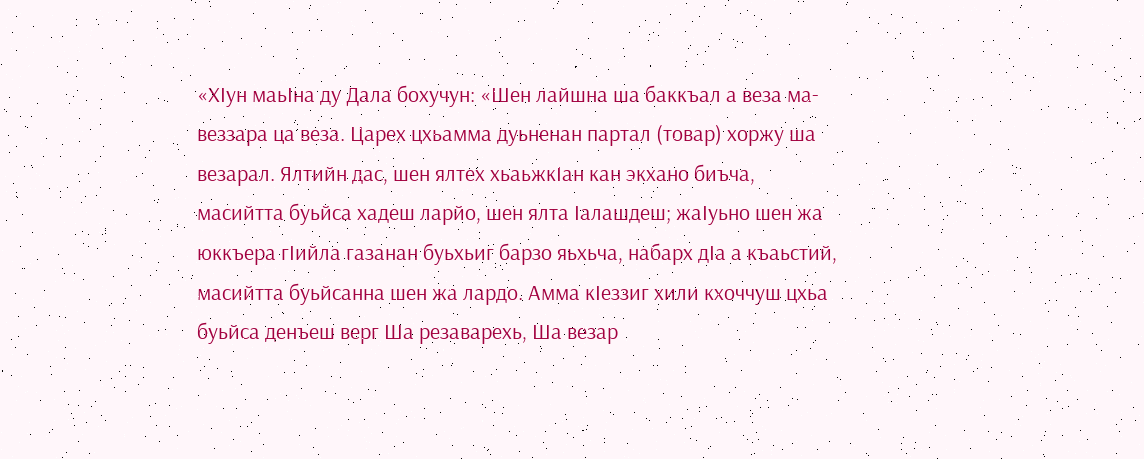«ХIун маьIна ду Дала бохучун: «Шен лайшна ша баккъал а веза ма-веззара ца веза. Царех цхьамма дуьненан партал (товар) хоржу ша везарал. Ялтийн дас, шен ялтех хьаьжкIан кан экхано биъча, масийтта буьйса хадеш ларйо, шен ялта Iалашдеш; жаIуьно шен жа юккъера гIийла газанан буьхьиг барзо яьхьча, набарх дIа а къаьстий, масийтта буьйсанна шен жа лардо. Амма кIеззиг хили кхоччуш цхьа буьйса денъеш верг Ша резаварехь, Ша везар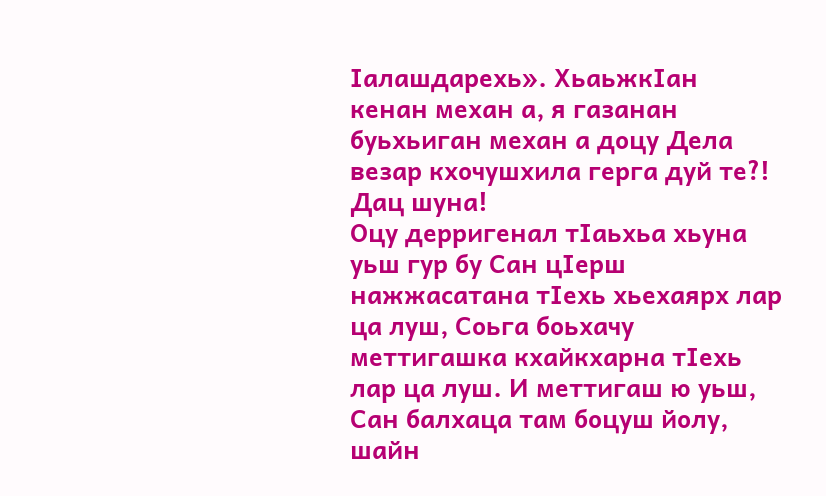Iалашдарехь». ХьаьжкIан кенан механ а, я газанан буьхьиган механ а доцу Дела везар кхочушхила герга дуй те?! Дац шуна!
Оцу дерригенал тIаьхьа хьуна уьш гур бу Сан цIерш нажжасатана тIехь хьехаярх лар ца луш, Соьга боьхачу меттигашка кхайкхарна тIехь лар ца луш. И меттигаш ю уьш, Сан балхаца там боцуш йолу, шайн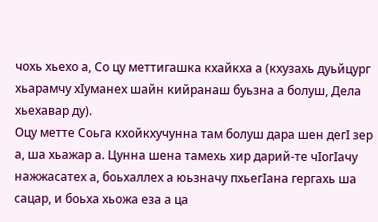чохь хьехо а, Со цу меттигашка кхайкха а (кхузахь дуьйцург хьарамчу хIуманех шайн кийранаш буьзна а болуш, Дела хьехавар ду).
Оцу метте Соьга кхойкхучунна там болуш дара шен дегI зер а, ша хьажар а. Цунна шена тамехь хир дарий-те чIогIачу нажжасатех а, боьхаллех а юьзначу пхьегIана гергахь ша сацар, и боьха хьожа еза а ца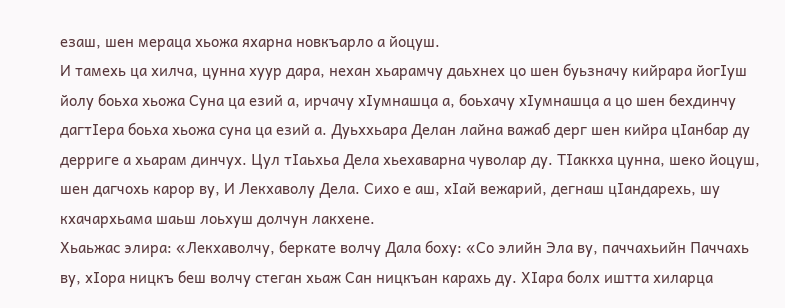езаш, шен мераца хьожа яхарна новкъарло а йоцуш.
И тамехь ца хилча, цунна хуур дара, нехан хьарамчу даьхнех цо шен буьзначу кийрара йогIуш йолу боьха хьожа Суна ца езий а, ирчачу хIумнашца а, боьхачу хIумнашца а цо шен бехдинчу дагтIера боьха хьожа суна ца езий а. Дуьххьара Делан лайна важаб дерг шен кийра цIанбар ду дерриге а хьарам динчух. Цул тIаьхьа Дела хьехаварна чуволар ду. ТIаккха цунна, шеко йоцуш, шен дагчохь карор ву, И Лекхаволу Дела. Сихо е аш, хIай вежарий, дегнаш цIандарехь, шу кхачархьама шаьш лоьхуш долчун лакхене.
Хьаьжас элира: «Лекхаволчу, беркате волчу Дала боху: «Со элийн Эла ву, паччахьийн Паччахь ву, хIора ницкъ беш волчу стеган хьаж Сан ницкъан карахь ду. ХIара болх иштта хиларца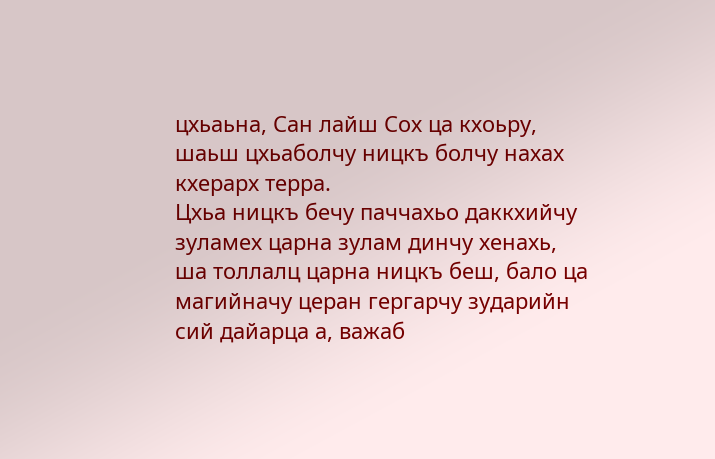цхьаьна, Сан лайш Сох ца кхоьру, шаьш цхьаболчу ницкъ болчу нахах кхерарх терра.
Цхьа ницкъ бечу паччахьо даккхийчу зуламех царна зулам динчу хенахь, ша толлалц царна ницкъ беш, бало ца магийначу церан гергарчу зударийн сий дайарца а, важаб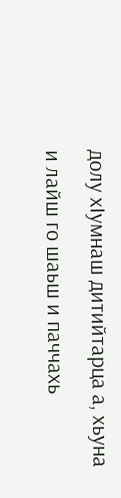долу хIумнаш дитийтарца а, хьуна и лайш го шаьш и паччахь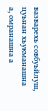вазварехь совбуьйлуш, цуьнан хьукманашна а, омранашна а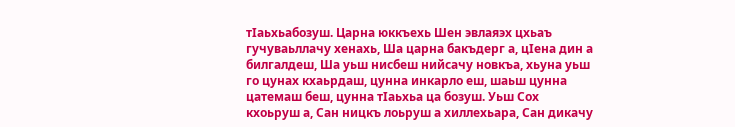тIаьхьабозуш. Царна юккъехь Шен эвлаяэх цхьаъ гучуваьллачу хенахь, Ша царна бакъдерг а, цIена дин а билгалдеш, Ша уьш нисбеш нийсачу новкъа, хьуна уьш го цунах кхаьрдаш, цунна инкарло еш, шаьш цунна цатемаш беш, цунна тIаьхьа ца бозуш. Уьш Сох кхоьруш а, Сан ницкъ лоьруш а хиллехьара, Сан дикачу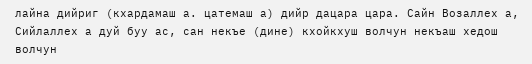лайна дийриг (кхардамаш а. цатемаш а) дийр дацара цара. Сайн Возаллех а, Сийлаллех а дуй буу ас, сан некъе (дине) кхойкхуш волчун некъаш хедош волчун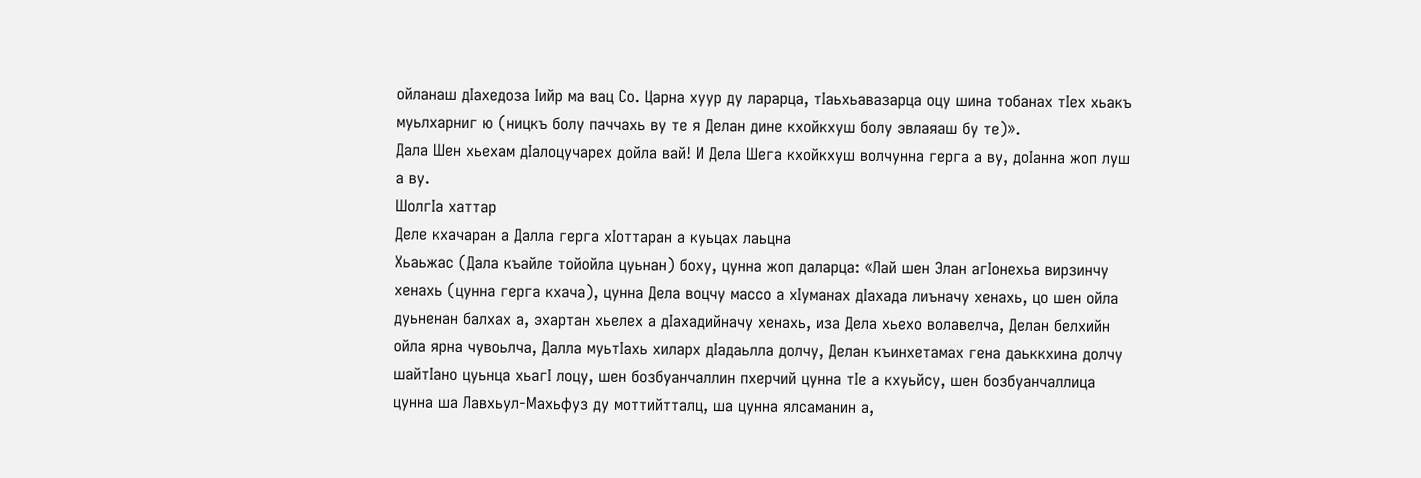ойланаш дIахедоза Iийр ма вац Со. Царна хуур ду ларарца, тIаьхьавазарца оцу шина тобанах тIех хьакъ муьлхарниг ю (ницкъ болу паччахь ву те я Делан дине кхойкхуш болу эвлаяаш бу те)».
Дала Шен хьехам дIалоцучарех дойла вай! И Дела Шега кхойкхуш волчунна герга а ву, доIанна жоп луш а ву.
ШолгIа хаттар
Деле кхачаран а Далла герга хIоттаран а куьцах лаьцна
Хьаьжас (Дала къайле тойойла цуьнан) боху, цунна жоп даларца: «Лай шен Элан агIонехьа вирзинчу хенахь (цунна герга кхача), цунна Дела воцчу массо а хIуманах дIахада лиъначу хенахь, цо шен ойла дуьненан балхах а, эхартан хьелех а дIахадийначу хенахь, иза Дела хьехо волавелча, Делан белхийн ойла ярна чувоьлча, Далла муьтIахь хиларх дIадаьлла долчу, Делан къинхетамах гена даьккхина долчу шайтIано цуьнца хьагI лоцу, шен бозбуанчаллин пхерчий цунна тIе а кхуьйсу, шен бозбуанчаллица цунна ша Лавхьул-Махьфуз ду моттийтталц, ша цунна ялсаманин а,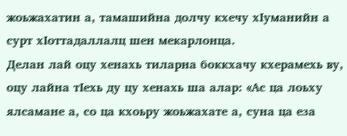жоьжахатин а, тамашийна долчу кхечу хIуманийн а сурт хIоттадаллалц шен мекарлонца.
Делан лай оцу хенахь тиларна боккхачу кхерамехь ву, оцу лайна тIехь ду цу хенахь ша алар: «Ас ца лоьху ялсамане а, со ца кхоьру жоьжахате а, суна ца еза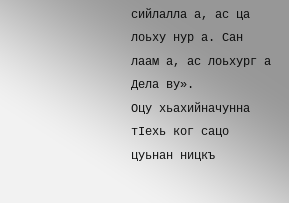сийлалла а, ас ца лоьху нур а. Сан лаам а, ас лоьхург а Дела ву».
Оцу хьахийначунна тIехь ког сацо цуьнан ницкъ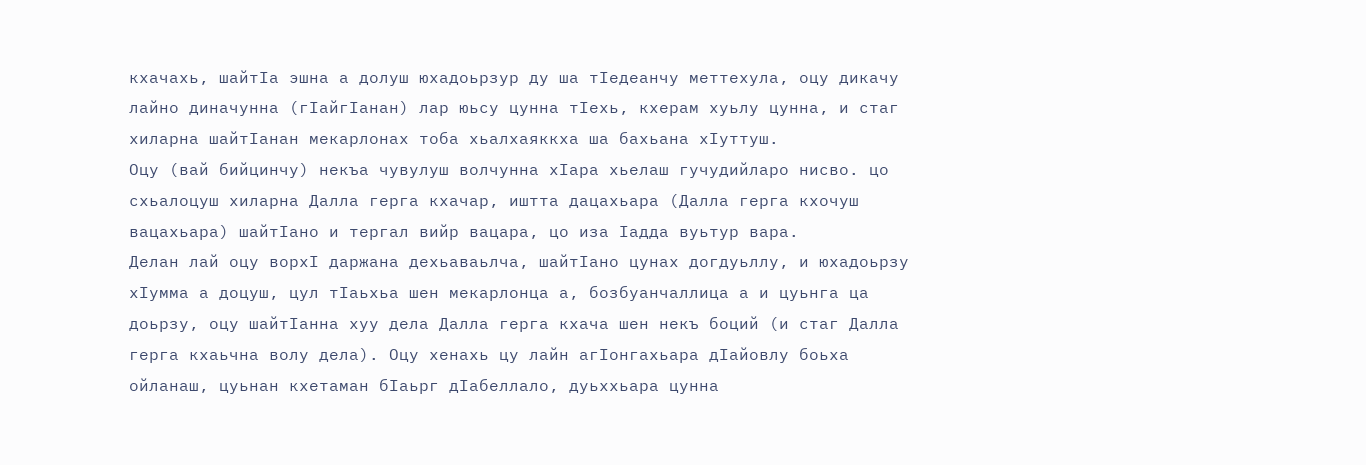кхачахь, шайтIа эшна а долуш юхадоьрзур ду ша тIедеанчу меттехула, оцу дикачу лайно диначунна (гIайгIанан) лар юьсу цунна тIехь, кхерам хуьлу цунна, и стаг хиларна шайтIанан мекарлонах тоба хьалхаяккха ша бахьана хIуттуш.
Оцу (вай бийцинчу) некъа чувулуш волчунна хIара хьелаш гучудийларо нисво. цо схьалоцуш хиларна Далла герга кхачар, иштта дацахьара (Далла герга кхочуш вацахьара) шайтIано и тергал вийр вацара, цо иза Iадда вуьтур вара.
Делан лай оцу ворхI даржана дехьаваьлча, шайтIано цунах догдуьллу, и юхадоьрзу хIумма а доцуш, цул тIаьхьа шен мекарлонца а, бозбуанчаллица а и цуьнга ца доьрзу, оцу шайтIанна хуу дела Далла герга кхача шен некъ боций (и стаг Далла герга кхаьчна волу дела). Оцу хенахь цу лайн агIонгахьара дIайовлу боьха ойланаш, цуьнан кхетаман бIаьрг дIабеллало, дуьххьара цунна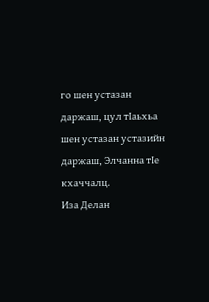го шен устазан даржаш, цул тIаьхьа шен устазан устазийн даржаш, Элчанна тIе кхаччалц.
Иза Делан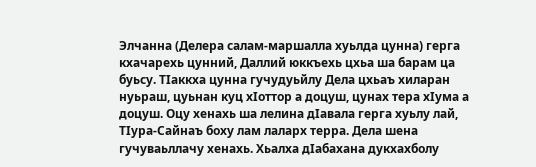Элчанна (Делера салам-маршалла хуьлда цунна) герга кхачарехь цунний, Даллий юккъехь цхьа ша барам ца буьсу. ТIаккха цунна гучудуьйлу Дела цхьаъ хиларан нуьраш, цуьнан куц хIоттор а доцуш, цунах тера хIума а доцуш. Оцу хенахь ша лелина дIавала герга хуьлу лай, ТIура-Сайнаъ боху лам лаларх терра. Дела шена гучуваьллачу хенахь. Хьалха дIабахана дукхахболу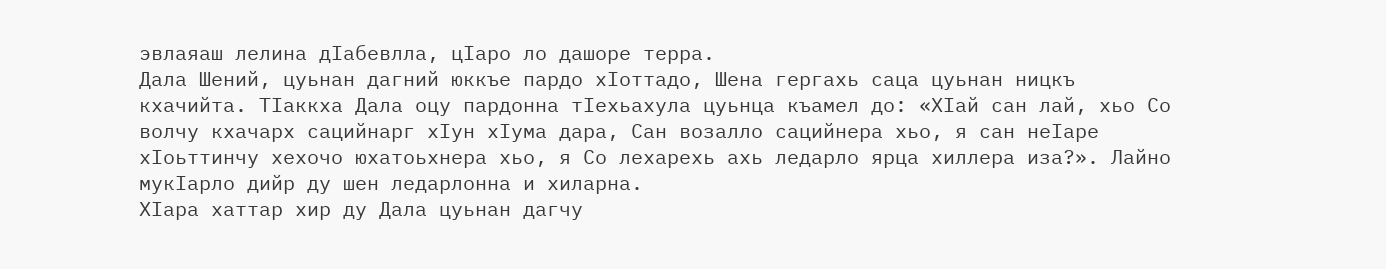эвлаяаш лелина дIабевлла, цIаро ло дашоре терра.
Дала Шений, цуьнан дагний юккъе пардо хIоттадо, Шена гергахь саца цуьнан ницкъ кхачийта. ТIаккха Дала оцу пардонна тIехьахула цуьнца къамел до: «ХIай сан лай, хьо Со волчу кхачарх сацийнарг хIун хIума дара, Сан возалло сацийнера хьо, я сан неIаре хIоьттинчу хехочо юхатоьхнера хьо, я Со лехарехь ахь ледарло ярца хиллера иза?». Лайно мукIарло дийр ду шен ледарлонна и хиларна.
ХIара хаттар хир ду Дала цуьнан дагчу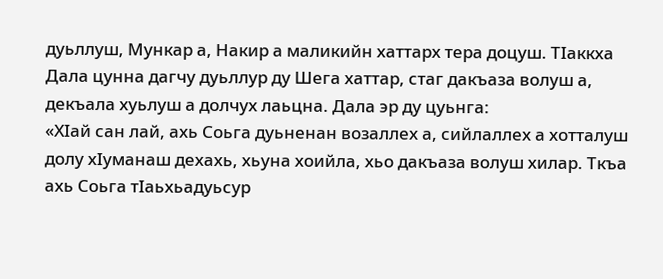дуьллуш, Мункар а, Накир а маликийн хаттарх тера доцуш. ТIаккха Дала цунна дагчу дуьллур ду Шега хаттар, стаг дакъаза волуш а, декъала хуьлуш а долчух лаьцна. Дала эр ду цуьнга:
«ХIай сан лай, ахь Соьга дуьненан возаллех а, сийлаллех а хотталуш долу хIуманаш дехахь, хьуна хоийла, хьо дакъаза волуш хилар. Ткъа ахь Соьга тIаьхьадуьсур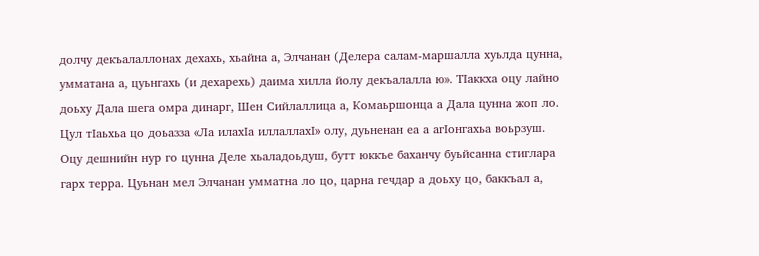долчу декъалаллонах дехахь, хьайна а, Элчанан (Делера салам-маршалла хуьлда цунна, умматана а, цуьнгахь (и дехарехь) даима хилла йолу декъалалла ю». ТIаккха оцу лайно доьху Дала шега омра динарг, Шен Сийлаллица а, Комаьршонца а Дала цунна жоп ло. Цул тIаьхьа цо доьазза «Ла илахIа иллаллахI» олу, дуьненан еа а агIонгахьа воьрзуш. Оцу дешнийн нур го цунна Деле хьаладоьдуш, бутт юккъе баханчу буьйсанна стиглара гарх терра. Цуьнан мел Элчанан умматна ло цо, царна гечдар а доьху цо, баккъал а,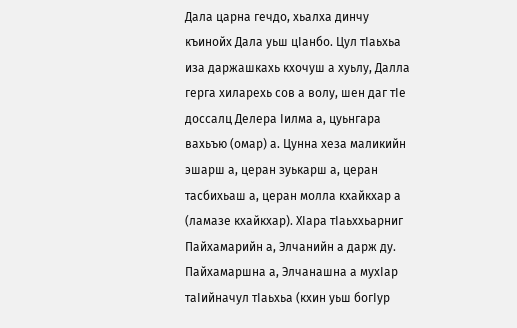Дала царна гечдо, хьалха динчу къинойх Дала уьш цIанбо. Цул тIаьхьа иза даржашкахь кхочуш а хуьлу, Далла герга хиларехь сов а волу, шен даг тIе доссалц Делера Iилма а, цуьнгара вахьъю (омар) а. Цунна хеза маликийн эшарш а, церан зуькарш а, церан тасбихьаш а, церан молла кхайкхар а (ламазе кхайкхар). ХIара тIаьххьарниг Пайхамарийн а, Элчанийн а дарж ду. Пайхамаршна а, Элчанашна а мухIар таIийначул тIаьхьа (кхин уьш богIур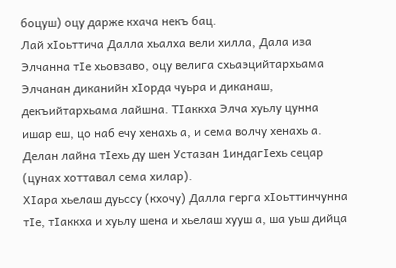боцуш) оцу дарже кхача некъ бац.
Лай хIоьттича Далла хьалха вели хилла, Дала иза Элчанна тIе хьовзаво, оцу велига схьаэцийтархьама Элчанан диканийн хIорда чуьра и диканаш, декъийтархьама лайшна. ТIаккха Элча хуьлу цунна ишар еш, цо наб ечу хенахь а, и сема волчу хенахь а. Делан лайна тIехь ду шен Устазан 1индагIехь сецар (цунах хоттавал сема хилар).
ХIара хьелаш дуьссу (кхочу) Далла герга хIоьттинчунна тIе, тIаккха и хуьлу шена и хьелаш хууш а, ша уьш дийца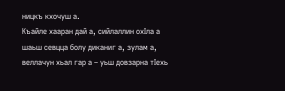ницкъ кхочуш а.
Къайле хааран дай а, сийлаллин охIла а шаьш севцца болу диканиг а, зулам а, веллачун хьал гар а – уьш довзарна тIехь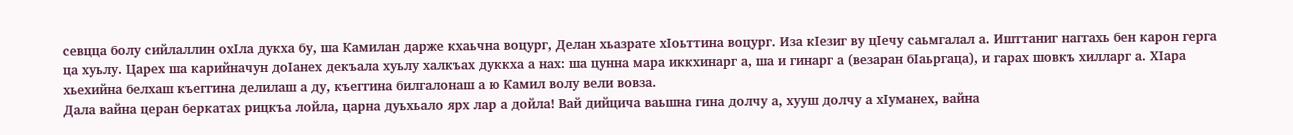севцца болу сийлаллин охIла дукха бу, ша Камилан дарже кхаьчна воцург, Делан хьазрате хIоьттина воцург. Иза кIезиг ву цIечу саьмгалал а. Ишттаниг наггахь бен карон герга ца хуьлу. Царех ша карийначун доIанех декъала хуьлу халкъах дуккха а нах: ша цунна мара иккхинарг а, ша и гинарг а (везаран бIаьргаца), и гарах шовкъ хилларг а. ХIара хьехийна белхаш къеггина делилаш а ду, къеггина билгалонаш а ю Камил волу вели вовза.
Дала вайна церан беркатах рицкъа лойла, царна дуьхьало ярх лар а дойла! Вай дийцича ваьшна гина долчу а, хууш долчу а хIуманех, вайна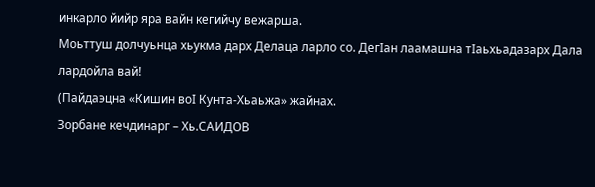инкарло йийр яра вайн кегийчу вежарша.
Моьттуш долчуьнца хьукма дарх Делаца ларло со. ДегIан лаамашна тIаьхьадазарх Дала лардойла вай!
(Пайдаэцна «Кишин воI Кунта-Хьаьжа» жайнах.
Зорбане кечдинарг – Хь.САИДОВ